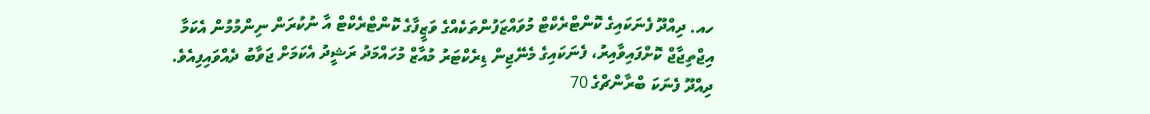ހއ. ދިއްދޫ ފެނަކައިގެ ކޮންޓްރެކްޓް މުވައްޒަފުންތަކެއްގެ ވަޒީފާގެ ކޮންޓްރެކްޓް އާ ނުކުރަން ނިންމުމުން އެކަމާ އިޖްތިޖާޖް ކޮށްފައިވާއިރު، ފެނަކައިގެ މެނޭޖިން ޑިރެކްޓަރު މުއާޒް މުހައްމަދު ރަޝީދު އެކަމަށް ޖަވާބު ދެއްވައިފިއެވެ.
ދިއްދޫ ފެނަކަ ބްރާންޗްގެ 70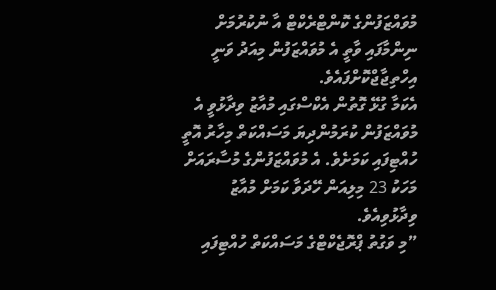މުވައްޒަފުންގެ ކޮންޓްރެކްޓް އާ ނުކުރުމަށް ނިންމާފައި ވާތީ އެ މުވައްޒަފުން މިއަދު ވަނީ އިހްތިޖާޖްކޮށްފައެވެ.
އެކަމާ ގުޅޭ ގޮތުން އެކްސްގައި މުއާޒު ވިދާޅުވީ އެ މުވައްޒަފުން ކުރަމުންދިޔަ މަސައްކަތް މިހާރު އޮތީ ހުއްޓިފައި ކަމަށެވެ. އެ މުވައްޒަފުންގެ މުސާރައަށް މަހަކު 23 މިލިއަން ހޭދަވާ ކަމަށް މުއާޒު ވިދާޅުވިއެވެ.
”މި ވަގުތު ޕްރޮޖެކްޓްގެ މަސައްކަތް ހުއްޓިފައި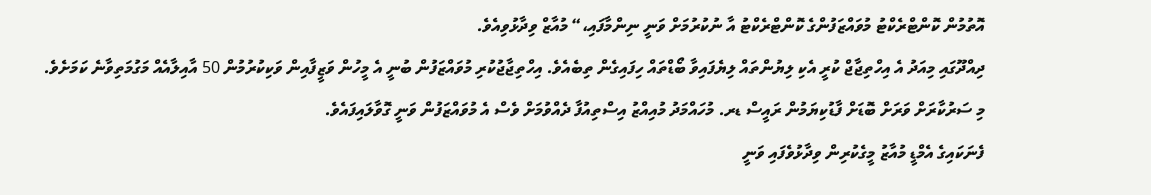އޮތުމުން ކޮންޓްރެކްޓު މުވައްޒަފުންގެ ކޮންޓްރެކްޓު އާ ނުކުރުމަށް ވަނީ ނިންމާފައި،“ މުއާޒް ވިދާޅުވިއެވެ.
ދިއްދޫގައި މިއަދު އެ އިހްތިޖާޖް ކުރީ އެކި ލިޔުންތައް ލިޔެފައިވާ ބޯޑްތައް ހިފައިގެން ތިބެއެވެ. އިހްތިޖާޖުކުރި މުވައްޒަފުން ބުނީ އެ މީހުން ވަޒީފާއިން ވަކިކުރުމުން 50 އާއިލާއެއް މަގުމަތިވާނެ ކަމަށެވެ.
މި ސަރުކާރަށް ވަރަށް ބޮޑަށް ފާޑުކިޔަމުން ރައީސް ޑރ. މުހައްމަދު މުއިއްޒު އިސްތިއުފާ ދެއްވުމަށް ވެސް އެ މުވައްޒަފުން ވަނީ ގޮވާލައިފައެވެ.
ފެނަކައިގެ އެމްޑީ މުއާޒު މީގެކުރިން ވިދާޅުވެފައި ވަނީ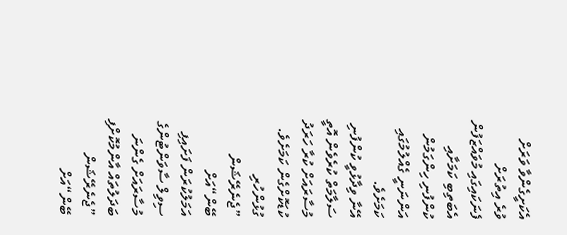އެކަށީގެންވާ ވަރަށް ވުރެ އިތުރަށް ފެނަކައިގައި މުވައްޒަފުން އެބަތިބި ކަމަށާއި ކުންފުނި ހިންގަމުން އަންނަނީ ގެއްލުމުގައި ކަމަށެވެ.
އޭނާ ވިދާޅުވީ ކުންފުނި ސަލާމަތް ކުރެވެން އޮތީ މުސާރައަށް ކުރާ ހަރަދު ކުޑަކޮށްގެން ކަމަށެވެ.
ގުޅުންހުރި
”ޖެނެރޭޝަން ބޭން“އަށް އަމަލުކުރަން ފަށައިފި
ސިވިލް ސާވަންޓުންގެ މުސާރައަށް ގެންނަ ބަދަލުތައް އާންމުކޮށްފި
”ޖެނެރޭޝަން ބޭން“އަށް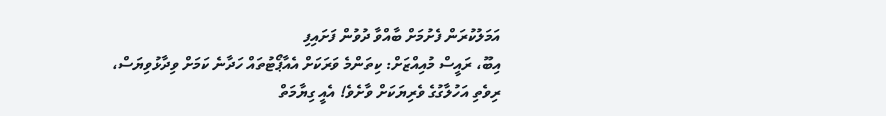އަމަލުކުރަން ފެށުމަށް ބާއްވާ ދުވުން ފަށައިފި
އިބޫ، ރައީސް މުއިއްޒަށް: ކިތަންމެ ވަރަކަށް އެއާޕޯޓުތައް ހަދާނެ ކަމަށް ވިދާޅުވިޔަސް،
ރިވެތި އަހުލާގުގެ ވެރިޔަކަށް ވާށެވެ! އެއީ ގިޔާމަތް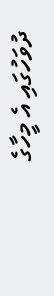ދުވަހުގައި އެ މީހާގެ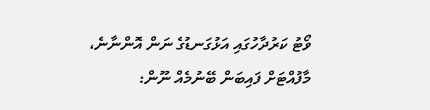ވޯޓު ކަރުދާހުގައި އަޅުގަނޑުގެ ނަން އޮންނާނެ، މާފުއްޓަށް ފައިބަން ބޭނުމެއް ނޫން: